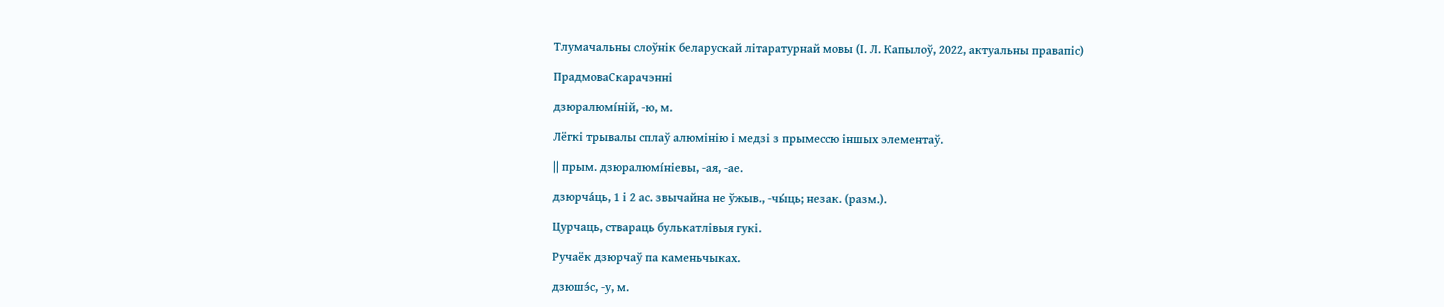Тлумачальны слоўнік беларускай літаратурнай мовы (І. Л. Капылоў, 2022, актуальны правапіс)

ПрадмоваСкарачэнні

дзюралюмі́ній, -ю, м.

Лёгкі трывалы сплаў алюмінію і медзі з прымессю іншых элементаў.

|| прым. дзюралюмі́ніевы, -ая, -ае.

дзюрча́ць, 1 і 2 ас. звычайна не ўжыв., -чы́ць; незак. (разм.).

Цурчаць, ствараць булькатлівыя гукі.

Ручаёк дзюрчаў па каменьчыках.

дзюшэ́с, -у, м.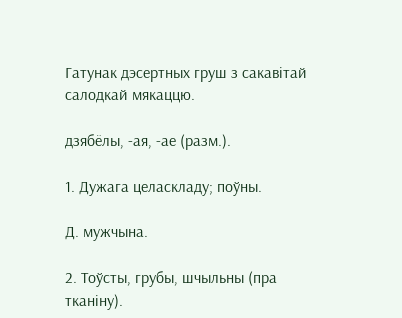Гатунак дэсертных груш з сакавітай салодкай мякаццю.

дзябёлы, -ая, -ае (разм.).

1. Дужага целаскладу; поўны.

Д. мужчына.

2. Тоўсты, грубы, шчыльны (пра тканіну).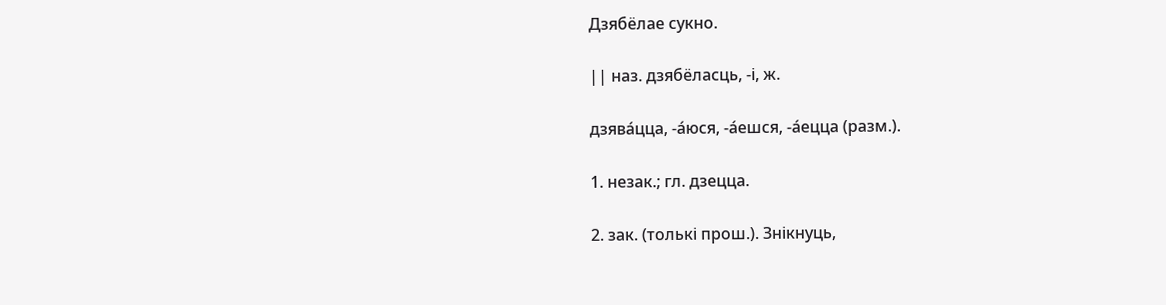Дзябёлае сукно.

|| наз. дзябёласць, -і, ж.

дзява́цца, -а́юся, -а́ешся, -а́ецца (разм.).

1. незак.; гл. дзецца.

2. зак. (толькі прош.). Знікнуць,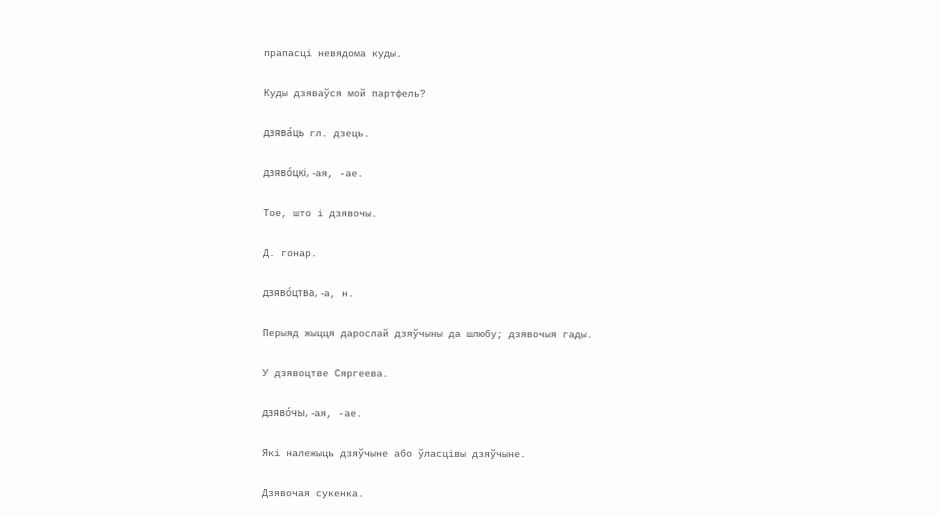прапасці невядома куды.

Куды дзяваўся мой партфель?

дзява́ць гл. дзець.

дзяво́цкі, -ая, -ае.

Тое, што і дзявочы.

Д. гонар.

дзяво́цтва, -а, н.

Перыяд жыцця дарослай дзяўчыны да шлюбу; дзявочыя гады.

У дзявоцтве Сяргеева.

дзяво́чы, -ая, -ае.

Які належыць дзяўчыне або ўласцівы дзяўчыне.

Дзявочая сукенка.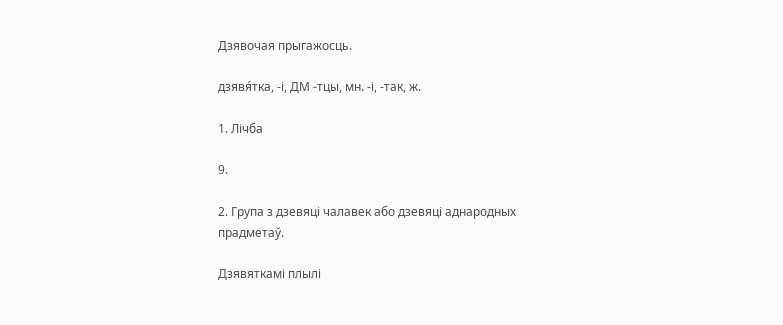Дзявочая прыгажосць.

дзявя́тка, -і, ДМ -тцы, мн. -і, -так, ж.

1. Лічба

9.

2. Група з дзевяці чалавек або дзевяці аднародных прадметаў.

Дзявяткамі плылі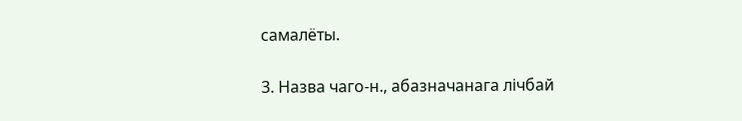самалёты.

3. Назва чаго-н., абазначанага лічбай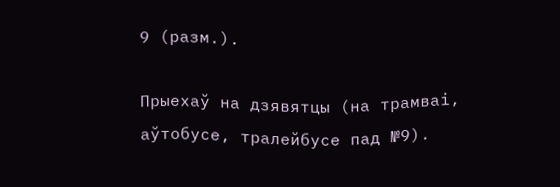9 (разм.).

Прыехаў на дзявятцы (на трамваі, аўтобусе, тралейбусе пад №9).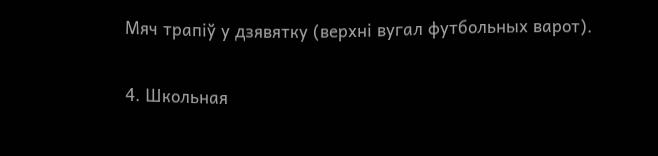Мяч трапіў у дзявятку (верхні вугал футбольных варот).

4. Школьная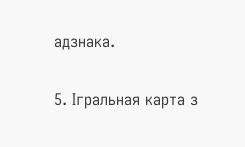адзнака.

5. Ігральная карта з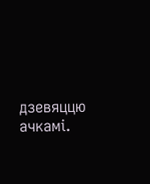дзевяццю ачкамі.